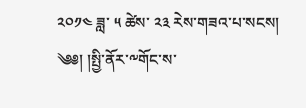༢༠༡༤ ཟླ་ ༥ ཚེས་ ༢༣ རེས་གཟའ་པ་སངས།
༄༅། །སྤྱི་ནོར་༸གོང་ས་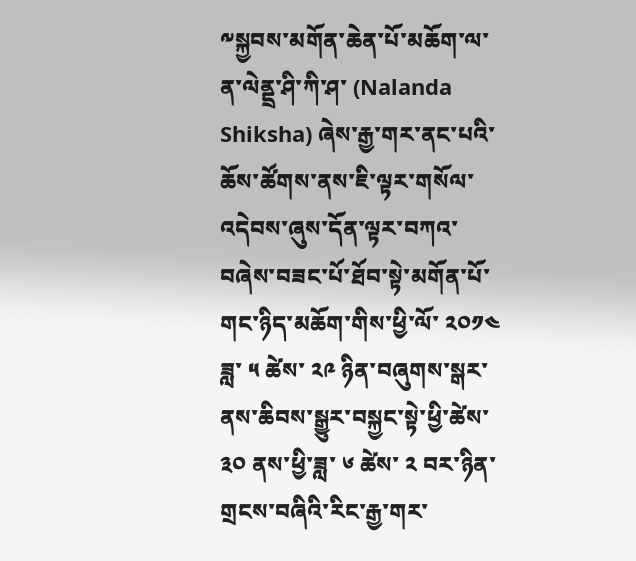༸སྐྱབས་མགོན་ཆེན་པོ་མཆོག་ལ་ན་ལེནྡྲ་ཤི་ཀི་ཤ་ (Nalanda Shiksha) ཞེས་རྒྱ་གར་ནང་པའི་ཆོས་ཚོགས་ནས་ཇི་ལྟར་གསོལ་འདེབས་ཞུས་དོན་ལྟར་བཀའ་བཞེས་བཟང་པོ་ཐོབ་སྟེ་མགོན་པོ་གང་ཉིད་མཆོག་གིས་ཕྱི་ལོ་ ༢༠༡༤ ཟླ་ ༥ ཚེས་ ༢༩ ཉིན་བཞུགས་སྒར་ནས་ཆིབས་སྒྱུར་བསྐྱང་སྟེ་ཕྱི་ཚེས་ ༣༠ ནས་ཕྱི་ཟླ་ ༦ ཚེས་ ༢ བར་ཉིན་གྲངས་བཞིའི་རིང་རྒྱ་གར་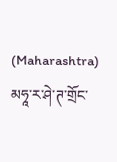(Maharashtra) མཧཱ་ར་ཤེ་ཊ་གྲོང་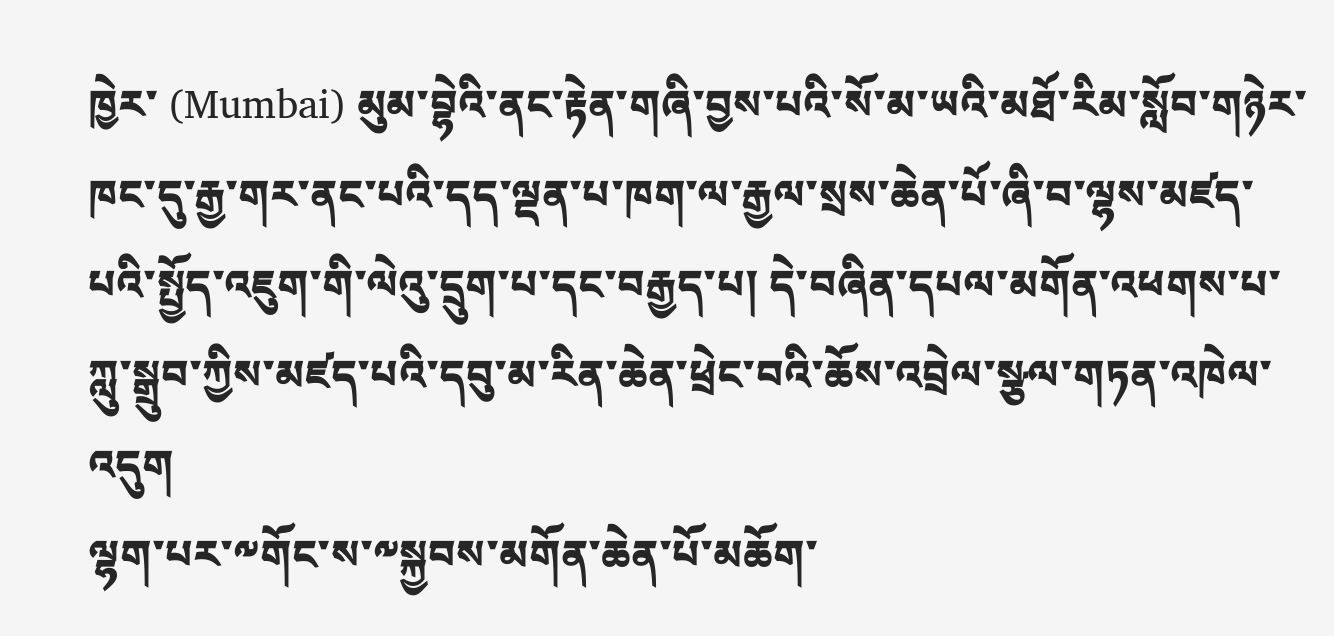ཁྱེར་ (Mumbai) མུམ་བྷེའི་ནང་རྟེན་གཞི་བྱས་པའི་སོ་མ་ཡའི་མཐོ་རིམ་སློབ་གཉེར་ཁང་དུ་རྒྱ་གར་ནང་པའི་དད་ལྡན་པ་ཁག་ལ་རྒྱལ་སྲས་ཆེན་པོ་ཞི་བ་ལྷས་མཛད་པའི་སྤྱོད་འཇུག་གི་ལེའུ་དྲུག་པ་དང་བརྒྱད་པ། དེ་བཞིན་དཔལ་མགོན་འཕགས་པ་ཀླུ་སྒྲུབ་ཀྱིས་མཛད་པའི་དབུ་མ་རིན་ཆེན་ཕྲེང་བའི་ཆོས་འབྲེལ་སྩལ་གཏན་འཁེལ་འདུག
ལྷག་པར་༸གོང་ས་༸སྐྱབས་མགོན་ཆེན་པོ་མཆོག་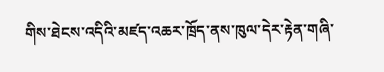གིས་ཐེངས་འདིའི་མཛད་འཆར་ཁྲོད་ནས་ཁུལ་དེར་རྟེན་གཞི་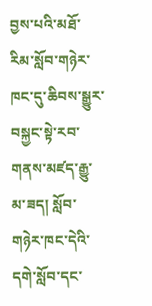བྱས་པའི་མཐོ་རིམ་སློབ་གཉེར་ཁང་དུ་ཆིབས་སྒྱུར་བསྐྱང་སྟེ་རབ་གནས་མཛད་རྒྱུ་མ་ཟད། སློབ་གཉེར་ཁང་དེའི་དགེ་སློབ་དང་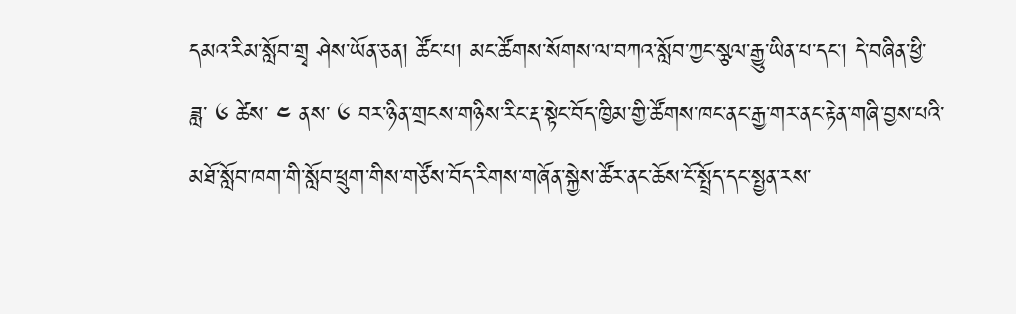དམའ་རིམ་སློབ་གྲྭ ཤེས་ཡོན་ཅན། ཚོང་པ། མང་ཚོགས་སོགས་ལ་བཀའ་སློབ་ཀྱང་སྩལ་རྒྱུ་ཡིན་པ་དང་། དེ་བཞིན་ཕྱི་ཟླ་ ༦ ཚེས་ ༤ ནས་ ༦ བར་ཉིན་གྲངས་གཉིས་རིང་རྡ་སྟེང་བོད་ཁྱིམ་གྱི་ཚོགས་ཁང་ནང་རྒྱ་གར་ནང་རྟེན་གཞི་བྱས་པའི་མཐོ་སློབ་ཁག་གི་སློབ་ཕྲུག་གིས་གཙོས་བོད་རིགས་གཞོན་སྐྱེས་ཚོར་ནང་ཆོས་ངོ་སྤྲོད་དང་སྤྱན་རས་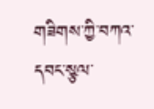གཟིགས་ཀྱི་བཀའ་དབང་སྩལ་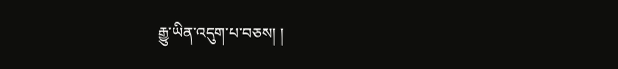རྒྱུ་ཡིན་འདུག་པ་བཅས། །